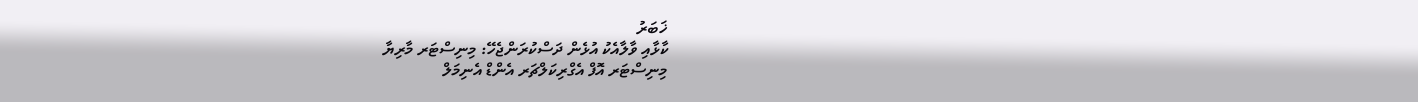ޚަބަރު
ކާޅާއި ވާލާއެކު އުޅެން ދަސްކުރަންޖެހޭ: މިނިސްޓަރ މާރިޔާ
މިނިސްޓަރ އޮފް އެގްރިކަލްޗަރ އެންޑް އެނިމަލް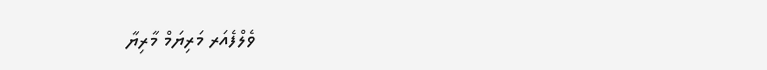ވެލްފެއަރ މަރިޔަމް މާރިޔާ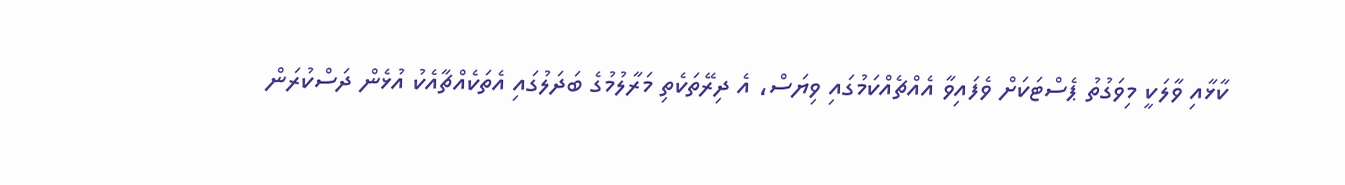ކާޅާއި ވާލަކީ މިވަގުތު ޕެސްޓަކަށް ވެފައިވާ އެއްޗެއްކަމުގައި ވިޔަސް، އެ ދިރޭތަކެތި މަރާލުމުގެ ބަދަލުގައި އެތަކެއްޗާއެކު އުޅެން ދަސްކުރަން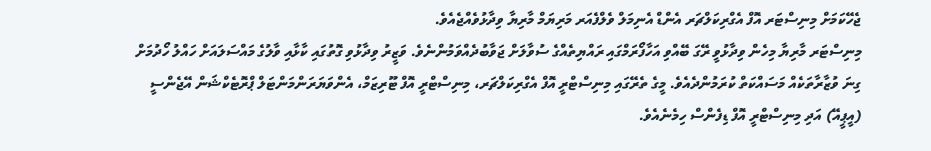ޖެހޭކަމަށް މިނިސްޓަރ އޮފް އެގްރިކަލްޗަރ އެންޑް އެނިމަލް ވެލްފެއަރ މަރިޔަމް މާރިޔާ ވިދާޅުވެއްޖެއެވެ.
މިނިސްޓަރ މާރިޔާ މިހެން ވިދާޅުވީ ރޭގަ ބޭއްވި އަހާފޯރަމްގައި ރައްޔިތެއްގެ ސުވާލަށް ޖަވާބުދެއްވަމުންނެވެ. ވަޒީރު ވިދާޅުވި ގޮތުގައި ކާޅާއި ވާލުގެ މައްސަލައަށް ހައްލު ހޯދުމަށް ގިނަ ވުޒާރާތަކެއް މަސައްކަތް ކުރަމުންދެއެވެ. މީގެ ތެރޭގައި މިނިސްޓްރީ އޮފް އެގްރިކަލްޗަރ، މިނިސްޓްރީ އޮފް ޓޫރިޒަމް، އެންވަޔަރަންމަންޓަލް ޕްރޮޓެކްޝަން އޭޖެންސީ (އީޕީއޭ) އަދި މިނިސްޓްރީ އޮފް ޑިފެންސް ހިމެނެއެވެ.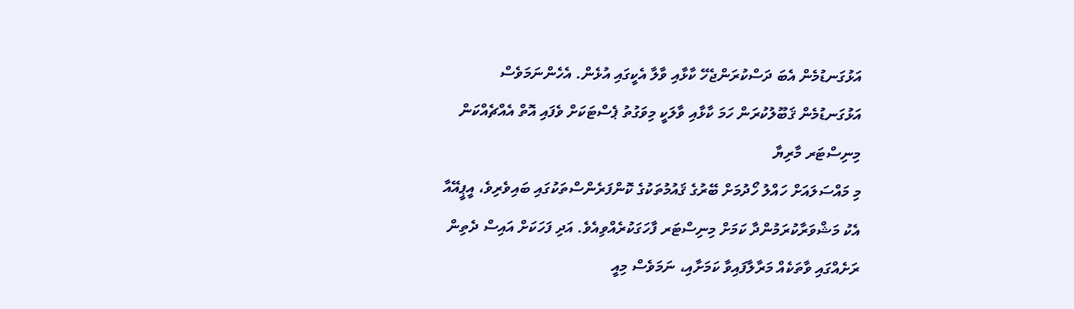އަޅުގަނޑުމެން އެބަ ދަސްކުރަންޖެހޭ ކާޅާއި ވާލާ އެކީގައި އުޅެން. އެހެންނަމަވެސް އަޅުގަނޑުމެން ޤަބޫލުކުރަން ހަމަ ކާޅާއި ވާލަކީ މިވަގުތު ޕެސްޓަކަށް ވެފައި އޮތް އެއްޗެއްކަން
މިނިސްޓަރ މާރިޔާ
މި މައްސަލައަށް ހައްލު ހޯދުމަށް ބޭރުގެ ޤައުމުތަކުގެ ކޮންފަރެންސްތަކުގައި ބައިވެރިވެ، އީޕީއޭއާ އެކު މަޝްވަރާކުރަމުންދާ ކަމަށް މިނިސްޓަރ ފާހަގަކުރެއްވިއެވެ. އަދި ފަހަކަށް އައިސް ދެތިން ރަށެއްގައި ވާތަކެއް މަރާލާފައިވާ ކަމަށާއި، ނަމަވެސް މިއީ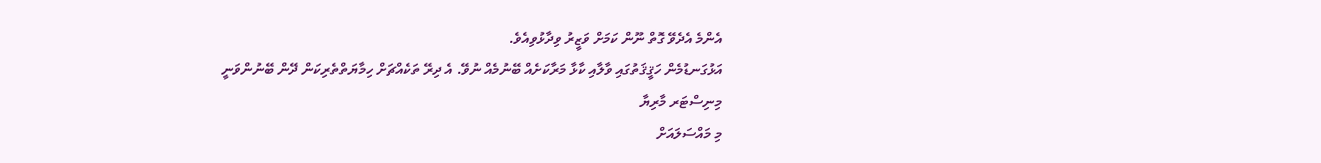އެންމެ އެދެވޭ ގޮތް ނޫން ކަމަށް ވަޒީރު ވިދާޅުވިއެވެ.
އަޅުގަނޑުމެން ހަޤީޤަތުގައި ވާލާއި ކާޅާ މަރާކަށެއް ބޭނުމެއް ނުވޭ. އެ ދިރޭ ތަކެއްޗަށް ހިމާޔަތްތެރިކަން ދޭން ބޭނުންވަނީ
މިނިސްޓަރ މާރިޔާ
މި މައްސަލައަށް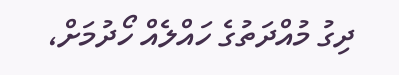ދިގު މުއްދަތުގެ ހައްލެއް ހޯދުމަށް،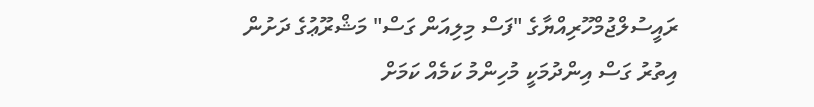ރައީސުލްޖުމްހޫރިއްޔާގެ "ފަސް މިލިއަން ގަސް" މަޝްރޫޢުގެ ދަށުން އިތުރު ގަސް އިންދުމަކީ މުހިންމު ކަމެއް ކަމަށް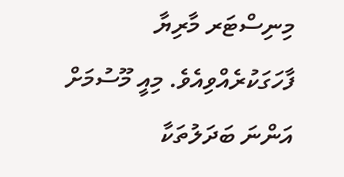މިނިސްޓަރ މާރިޔާ ފާހަގަކުރެއްވިއެވެ. މިއީ މޫސުމަށް އަންނަ ބަދަލުތަކާ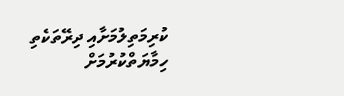ކުރިމަތިލުމަށާއި ދިރޭތަކެތި ހިމާޔަތްކުރުމަށް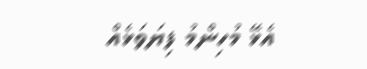އެޅޭ މުހިންމު ފިޔަވަޅެއް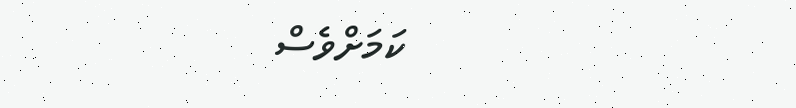ކަމަށްވެސް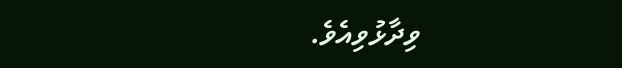ވިދާޅުވިއެވެ.